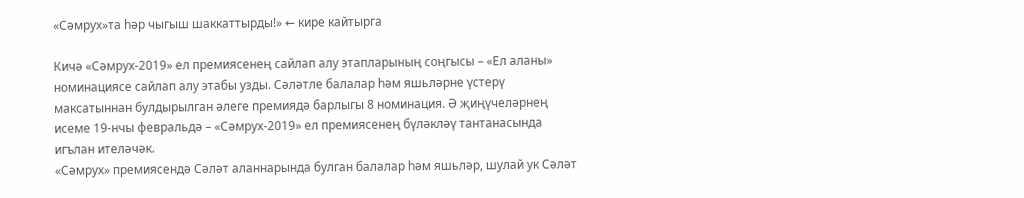«Сәмрух»та һәр чыгыш шаккаттырды!» ← кире кайтырга

Кичә «Сәмрух-2019» ел премиясенең сайлап алу этапларының соңгысы – «Ел аланы» номинациясе сайлап алу этабы узды. Сәләтле балалар һәм яшьләрне үстерү максатыннан булдырылган әлеге премиядә барлыгы 8 номинация. Ә җиңүчеләрнең исеме 19-нчы февральдә – «Сәмрух-2019» ел премиясенең бүләкләү тантанасында игълан ителәчәк.
«Сәмрух» премиясендә Сәләт аланнарында булган балалар һәм яшьләр, шулай ук Сәләт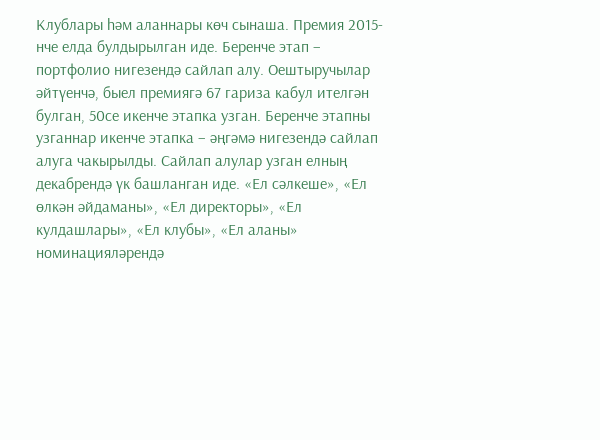Клублары һәм аланнары көч сынаша. Премия 2015-нче елда булдырылган иде. Беренче этап – портфолио нигезендә сайлап алу. Оештыручылар әйтүенчә, быел премиягә 67 гариза кабул ителгән булган, 50се икенче этапка узган. Беренче этапны узганнар икенче этапка – әңгәмә нигезендә сайлап алуга чакырылды. Сайлап алулар узган елның декабрендә үк башланган иде. «Ел сәлкеше», «Ел өлкән әйдаманы», «Ел директоры», «Ел кулдашлары», «Ел клубы», «Ел аланы» номинацияләрендә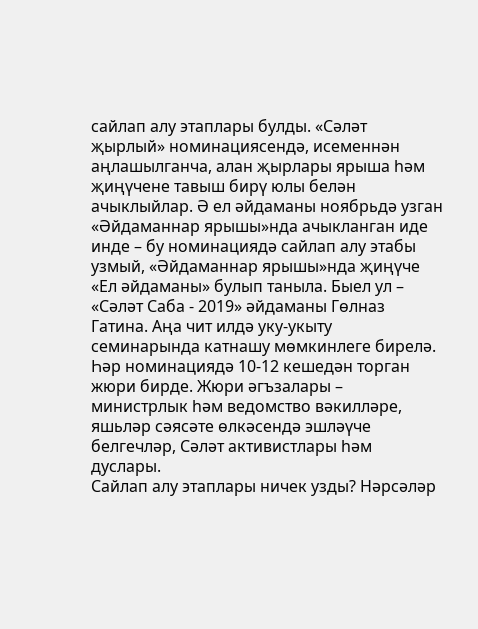сайлап алу этаплары булды. «Сәләт җырлый» номинациясендә, исеменнән аңлашылганча, алан җырлары ярыша һәм җиңүчене тавыш бирү юлы белән ачыклыйлар. Ә ел әйдаманы ноябрьдә узган «Әйдаманнар ярышы»нда ачыкланган иде инде – бу номинациядә сайлап алу этабы узмый, «Әйдаманнар ярышы»нда җиңүче «Ел әйдаманы» булып таныла. Быел ул – «Сәләт Саба - 2019» әйдаманы Гөлназ Гатина. Аңа чит илдә уку-укыту семинарында катнашу мөмкинлеге бирелә.
Һәр номинациядә 10-12 кешедән торган жюри бирде. Жюри әгъзалары – министрлык һәм ведомство вәкилләре, яшьләр сәясәте өлкәсендә эшләүче белгечләр, Сәләт активистлары һәм дуслары.
Сайлап алу этаплары ничек узды? Нәрсәләр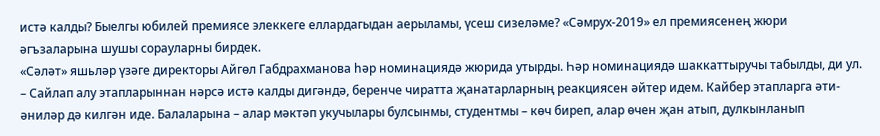истә калды? Быелгы юбилей премиясе элеккеге еллардагыдан аерыламы, үсеш сизеләме? «Сәмрух-2019» ел премиясенең жюри әгъзаларына шушы сорауларны бирдек.
«Сәләт» яшьләр үзәге директоры Айгөл Габдрахманова һәр номинациядә жюрида утырды. Һәр номинациядә шаккаттыручы табылды, ди ул.
– Сайлап алу этапларыннан нәрсә истә калды дигәндә, беренче чиратта җанатарларның реакциясен әйтер идем. Кайбер этапларга әти-әниләр дә килгән иде. Балаларына – алар мәктәп укучылары булсынмы, студентмы – көч биреп, алар өчен җан атып, дулкынланып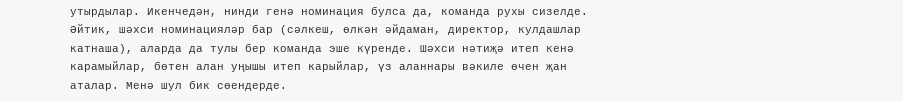утырдылар. Икенчедән, нинди генә номинация булса да, команда рухы сизелде. Әйтик, шәхси номинацияләр бар (сәлкеш, өлкән әйдаман, директор, кулдашлар катнаша), аларда да тулы бер команда эше күренде. Шәхси нәтиҗә итеп кенә карамыйлар, бөтен алан уңышы итеп карыйлар, үз аланнары вәкиле өчен җан аталар. Менә шул бик сөендерде.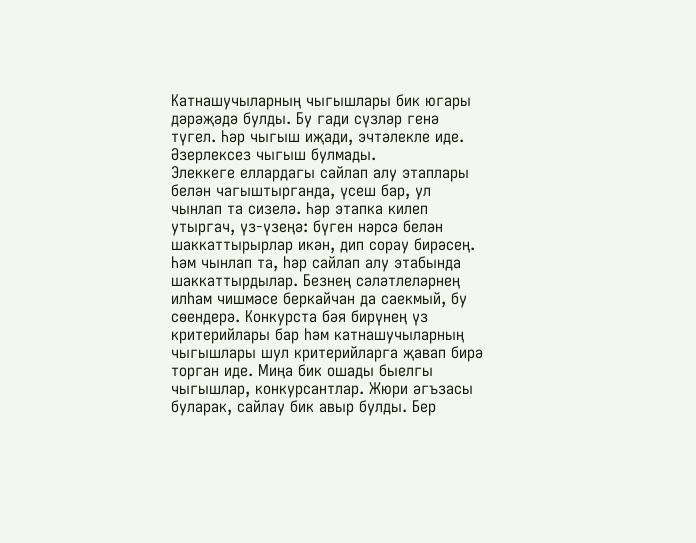Катнашучыларның чыгышлары бик югары дәрәҗәдә булды. Бу гади сүзләр генә түгел. Һәр чыгыш иҗади, эчтәлекле иде. Әзерлексез чыгыш булмады.
Элеккеге еллардагы сайлап алу этаплары белән чагыштырганда, үсеш бар, ул чынлап та сизелә. Һәр этапка килеп утыргач, үз-үзеңә: бүген нәрсә белән шаккаттырырлар икән, дип сорау бирәсең. Һәм чынлап та, һәр сайлап алу этабында шаккаттырдылар. Безнең сәләтлеләрнең илһам чишмәсе беркайчан да саекмый, бу сөендерә. Конкурста бәя бирүнең үз критерийлары бар һәм катнашучыларның чыгышлары шул критерийларга җавап бирә торган иде. Миңа бик ошады быелгы чыгышлар, конкурсантлар. Жюри әгъзасы буларак, сайлау бик авыр булды. Бер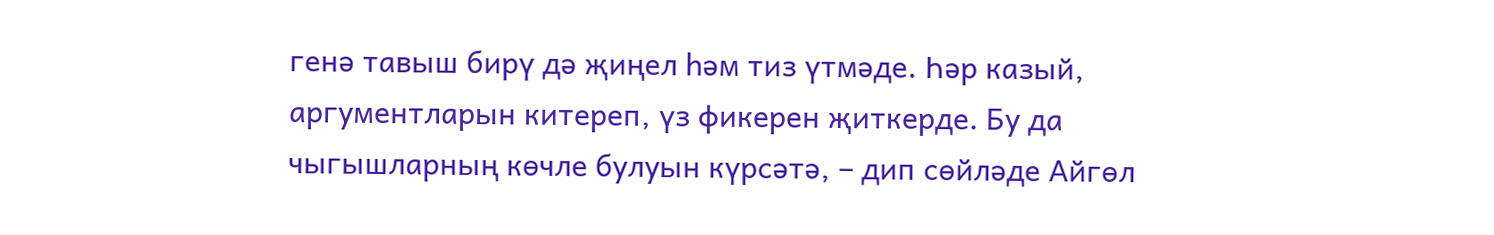генә тавыш бирү дә җиңел һәм тиз үтмәде. Һәр казый, аргументларын китереп, үз фикерен җиткерде. Бу да чыгышларның көчле булуын күрсәтә, – дип сөйләде Айгөл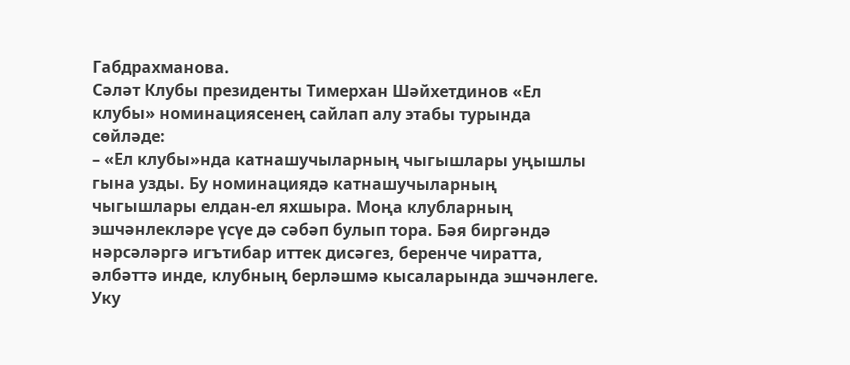Габдрахманова.
Сәләт Клубы президенты Тимерхан Шәйхетдинов «Ел клубы» номинациясенең сайлап алу этабы турында сөйләде:
– «Ел клубы»нда катнашучыларның чыгышлары уңышлы гына узды. Бу номинациядә катнашучыларның чыгышлары елдан-ел яхшыра. Моңа клубларның эшчәнлекләре үсүе дә сәбәп булып тора. Бәя биргәндә нәрсәләргә игътибар иттек дисәгез, беренче чиратта, әлбәттә инде, клубның берләшмә кысаларында эшчәнлеге. Уку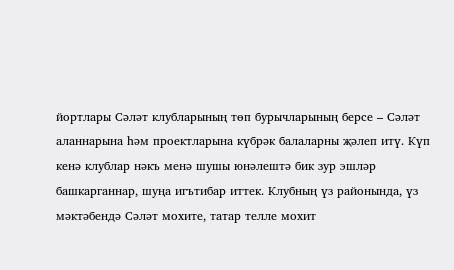йортлары Сәләт клубларының төп бурычларының берсе – Сәләт аланнарына һәм проектларына күбрәк балаларны җәлеп итү. Күп кенә клублар нәкъ менә шушы юнәлештә бик зур эшләр башкарганнар, шуңа игътибар иттек. Клубның үз районында, үз мәктәбендә Сәләт мохите, татар телле мохит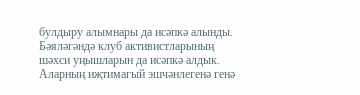булдыру алымнары да исәпкә алынды. Бәяләгәндә клуб активистларының шәхси уңышларын да исәпкә алдык. Аларның иҗтимагый эшчәнлегенә генә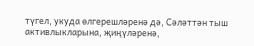түгел, укуда өлгерешләренә дә, Сәләттән тыш активлыкларына, җиңүләренә,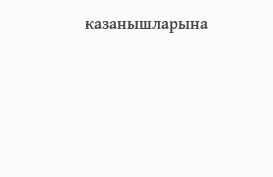казанышларына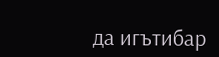да игътибар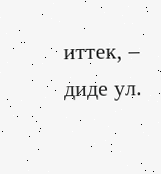иттек, – диде ул.